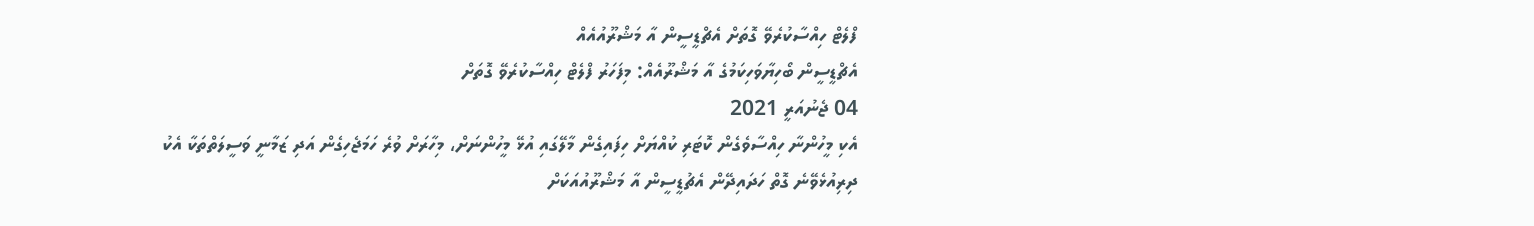ފްލެޓް ހިއްސާކުރެވޭ ގޮތަށް އެޗްޑީސީން އާ މަޝްރޫއުއެއް
އެޗްޑީސީން ބޯހިޔާވަހިކަމުގެ އާ މަޝްރޫއެއް: މިފަހަރު ފްލެޓް ހިއްސާކުރެވޭ ގޮތަށް
04 ޖެނުއަރީ 2021
އެކި މީހުންނާ ހިއްސާވެގެން ކޮޓަރި ކުއްޔަށް ހިފައިގެން މާލޭގައި އުޅޭ މީހުންނަށް، މިހާރަށް ވުރެ ހަމަޖެހިގެން އަދި ޒަމާނީ ވަސީލަތްތަކާ އެކު ދިރިއުޅެވޭނެ ގޮތް ހަދައިދޭން އެޗުޑީސީން އާ މަޝްރޫއުއަކަށް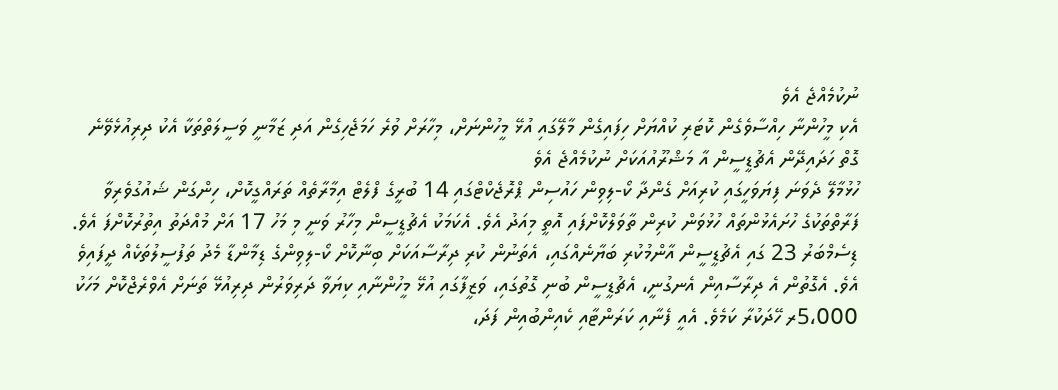ނުކުމެއްޖެ އެވެ
އެކި މީހުންނާ ހިއްސާވެގެން ކޮޓަރި ކުއްޔަށް ހިފައިގެން މާލޭގައި އުޅޭ މީހުންނަށް، މިހާރަށް ވުރެ ހަމަޖެހިގެން އަދި ޒަމާނީ ވަސީލަތްތަކާ އެކު ދިރިއުޅެވޭނެ ގޮތް ހަދައިދޭން އެޗުޑީސީން އާ މަޝްރޫއުއަކަށް ނުކުމެއްޖެ އެވެ
ހުޅުމާލޭ ދެވަނަ ފިޔަވަހީގައި ކުރިއަށް ގެންދާ ކޯ-ލިވިން ހައުސިން ޕްރޮޖެކްޓްގައި 14 ބުރީގެ ފްލެޓް އިމާރާތެއް ތަރައްގީކޮށް، ހިންގަން ޝައުގުވެރިވާ ފަރާތްތަކުގެ ހުށައެޅުންތައް ހުޅުވަން ކުރިން ތާވަލްކޮށްފައި އޮތީ މިއަދު އެވެ. އެކަމަކު އެޗުޑީސީން މިހާރު ވަނީ މި މަހު 17 އަށް މުއްދަތު އިތުރުކޮށްފަ އެވެ.
ޑިސެމްބަރު 23 ގައި އެޗުޑީސީން އާންމުކުރި ބަޔާނެއްގައި، އެތަނުން ކުރި ދިރާސާއަކަށް ބިނާކޮށް ކޯ-ލިވިންގެ ޑިމާންޑާ މެދު ތަފުސީލުތަކެއް ދީފައިވެ އެވެ. އެގޮތުން އެ ދިރާސާއިން އެނގުނީ، އެޗުޑީސީން ބުނި ގޮތުގައި، ވަޒީފާގައި އުޅޭ މީހުންނާއި ކިޔަވާ ދަރިވަރުން ދިރިއުޅޭ ތަނަށް އެވްރެޖްކޮށް މަހަކު 5،000ރ ހޭދަކުރާ ކަމެވެ. އެއީ ފެނާއި ކަރަންޓާއި ކެއިންބުއިން ފަދަ،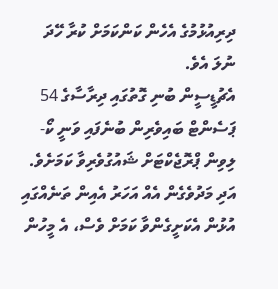ދިރިއުޅުމުގެ އެހެން ކަންކަމަށް ކުރާ ހޭދަ ނުލަ އެވެ.
އެޗުޑީސީން ބުނި ގޮތުގައި ދިރާސާގެ 54 ޕަސެންޓް ބައިވެރިން ބުނެފައި ވަނީ ކޯ-ލިވިން ޕްރޮޖެކްޓަށް ޝައުގުވެރިވާ ކަމަށެވެ. އަދި މަދުވެގެން އެއް އަހަރު އެއިން ތަނެއްގައި އުޅުން އެކަށީގެންވާ ކަމަށް ވެސް، އެ މީހުން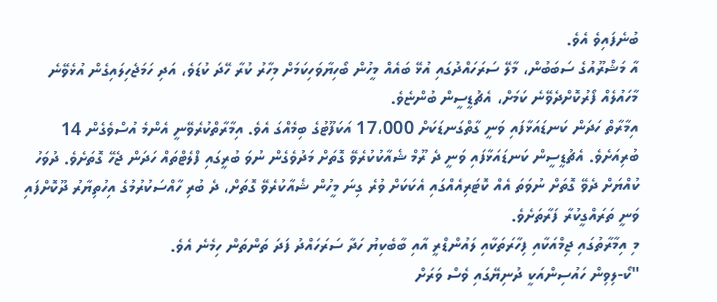ބުނެފައިވެ އެވެ.
އާ މަޝްރޫއުގެ ސަބަބުން، މާލޭ ސަރަހައްދުގައި އުޅޭ ބައެއް މީހުން ބޯހިޔާވަހިކަމަށް މިހާރު ކުރާ ހޭދަ ކުޑަވެ، އަދި ހަމަޖެހިލައިގެން އުޅެވޭނެ މާހައުލެއް ފޯރުކޮށްދެވޭނެ ކަމަށް، އެޗުޑީސީން ބުންޏެވެ.
އިމާރާތް ހަދަން ކަނޑައަޅާފައި ވަނީ ގާތްގަނޑަކަށް 17،000 އަކަފޫޓުގެ ބިމެއްގަ އެވެ. އިމާރާތްކުރެވޭނީ އެންމެ އުސްވެގެން 14 ބުރިއަށެވެ. އެޗުޑީސީން ކަނޑައަޅާފައި ވަނީ ދެ ރޫމް ޝެއާކުކުރެވޭ ގޮތަށް މަދުވެގެން ނުވަ ބުރީގައި ފްލެޓްތައް ހަދަން ޖެހޭ ގޮތަށެވެ. ދުވަހު ކުއްޔަށް ދެވޭ ގޮތަށް ނުވަތަ އެއް ކޮޓަރިއެއްގައި އެކަކަށް ވުރެ ގިނަ މީހުން ޝެއާކުރެވޭ ގޮތަށް، ދެ ބުރި ހާއްސަކުރުމުގެ އިހުތިޔާރު ދޫކޮށްފައި ވަނީ ތަރައްގީކުރާ ފަރާތަށެވެ.
މި އިމާރާތުގައި ޖިމްއަކާއި ފިހާރަތަކާއި ލައުންޑްރީ އާއި ބާބެކިޔު ހަދާ ސަރަހައްދު ފަދަ ތަންތަން ހިމެނެ އެވެ.
"ކޯ-ލިވިން ހައުސިންއަކީ ދުނިޔޭގައި ވެސް ވަރަށް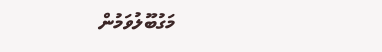މަގުބޫލުވަމުން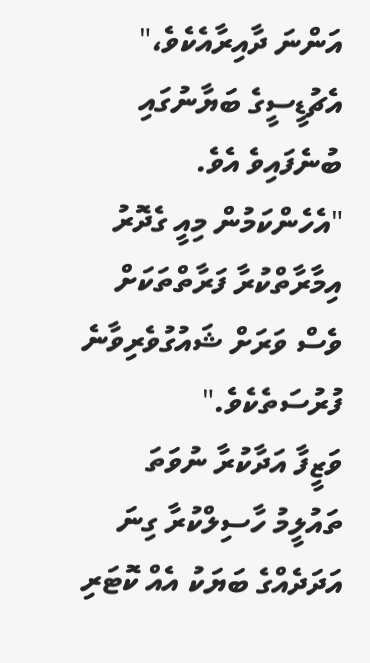އަންނަ ދާއިރާއެކެވެ،" އެޗުޑީސީގެ ބަޔާނުގައި ބުނެފައިވެ އެވެ.
"އެހެންކަމުން މިއީ ގެދޮރު އިމާރާތްކުރާ ފަރާތްތަކަށް ވެސް ވަރަށް ޝައުގުވެރިވާނެ ފުރުސަތެކެވެ."
ވަޒީފާ އަދާކުރާ ނުވަތަ ތައުލީމު ހާސިލްކުރާ ގިނަ އަދަދެއްގެ ބަޔަކު އެއް ކޮޓަރި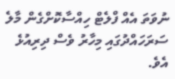ނުވަތަ އެއް ފްލެޓް ހިއްސާކޮށްގެން މާލެ ސަރަހައްދުގައި މިހާރު ވެސް ދިރިއުޅެ އެވެ.